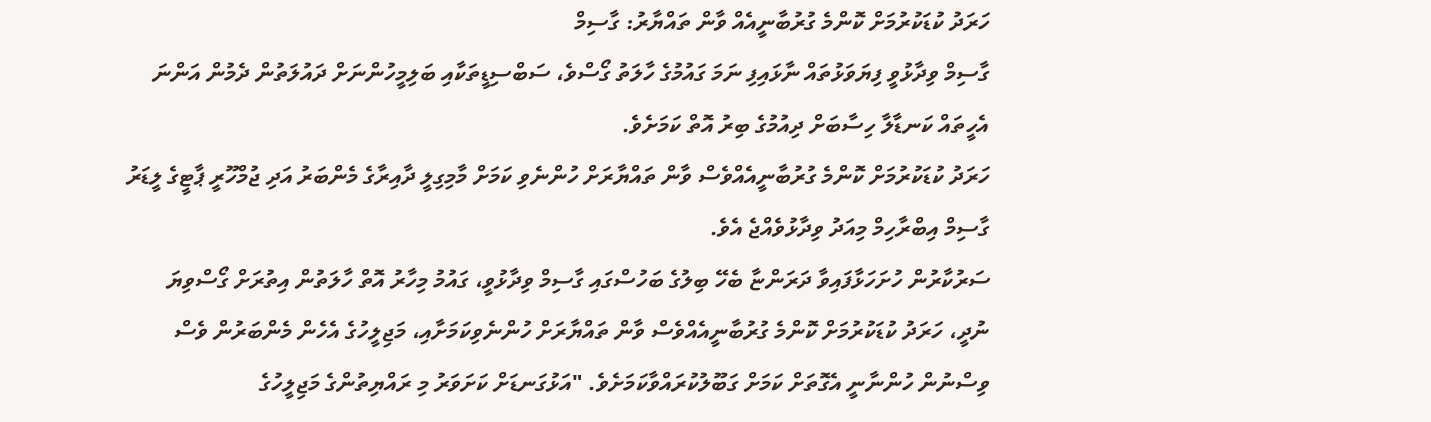ހަރަދު ކުޑަކުރުމަށް ކޮންމެ ގުރުބާނީއެއް ވާން ތައްޔާރު: ގާސިމް
ގާސިމް ވިދާޅުވީ ފިޔަވަޅުތައް ނާޅައިފި ނަމަ ގައުމުގެ ހާލަތު ގޯސްވެ، ސަބްސިޑީތަކާއި ބަލިމީހުންނަށް ދައުލަތުން ދެމުން އަންނަ އެހީތައް ކަނޑާލާ ހިސާބަށް ދިއުމުގެ ބިރު އޮތް ކަމަށެވެ.
ހަރަދު ކުޑަކުރުމަށް ކޮންމެ ގުރުބާނީއެއްވެސް ވާން ތައްޔާރަށް ހުންނެވި ކަމަށް މާމިގިލީ ދާއިރާގެ މެންބަރު އަދި ޖުމްހޫރީ ޕާޓީގެ ލީޑަރު ގާސިމް އިބްރާހިމް މިއަދު ވިދާޅުވެއްޖެ އެވެ.
ސަރުކާރުން ހުށަހަޅާފައިވާ ދަރަންޏާ ބެހޭ ބިލުގެ ބަހުސްގައި ގާސިމް ވިދާޅުވީ، ގައުމު މިހާރު އޮތް ހާލަތުން އިތުރަށް ގޯސްވިޔަ ނުދީ، ހަރަދު ކުޑަކުރުމަށް ކޮންމެ ގުރުބާނީއެއްވެސް ވާން ތައްޔާރަށް ހުންނެވިކަމަށާއި، މަޖިލީހުގެ އެހެން މެންބަރުން ވެސް ވިސްނުން ހުންނާނީ އެގޮތަށް ކަމަށް ގަބޫލުކުރައްވާކަމަށެވެ. "އަޅުގަނޑަށް ކަށަވަރު މި ރައްޔިތުންގެ މަޖިލީހުގެ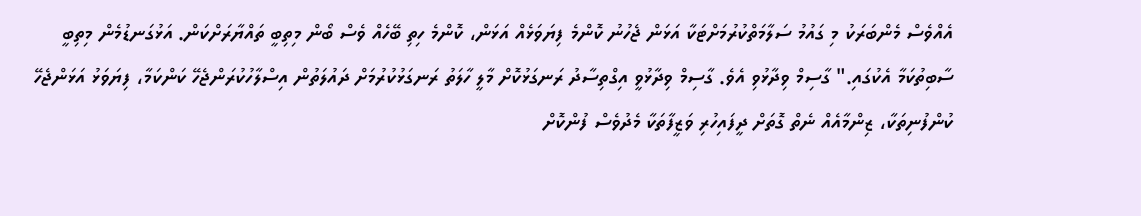އެއްވެސް މެންބަރަކު މި ގައުމު ސަލާމަތްކުރުމަށްޓަކާ އަޅަން ޖެހުނު ކޮންމެ ފިޔަވަޅެއް އަޅަން، ކޮންމެ ހިތި ބޭހެއް ވެސް ބޯން މިތިބީ ތައްޔާރަށްކަން. އަޅުގަނޑުމެން މިތިބީ ސާބިތުކަމާ އެކުގައި." ގާސިމް ވިދާޅުވި އެވެ. ގާސިމް ވިދާޅުވީ އިގްތިސާދު ރަނގަޅުކޮށް މާލީ ހާލަތު ރަނގަޅުކުރުމަށް ދައުލަތުން އިސްލާހުކުރަންޖެހޭ ކަންކަމާ، ފިޔަވަޅު އަޅަންޖެހޭ ކުންފުނިތަކާ، ޒިންމާއެއް ނެތް ގޮތަށް ދީފައިހުރި ވަޒީފާތަކާ މެދުވެސް ފުންކޮށް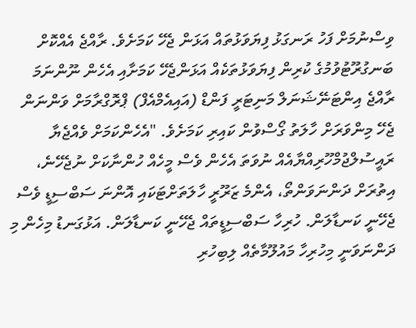ވިސްނުމަށް ފަހު ރަނގަޅު ފިޔަވަޅުތައް އަޅަން ޖެހޭ ކަމަށެވެ. ރާއްޖެ އެއްކޮށް ބަނގުރޫޓުވުމުގެ ކުރިން ފިޔަވަޅުތަކެއް އަޅަންޖެހޭ ކަމަށާއި އެހެން ނޫންނަމަ ރާއްޖެ އިންޓަނޭޝަނަލް މަނިޓަރީ ފަންޑް (އައިއެމްއެފް) ޕްރޮގްރާމަށް ވަންނަން ޖެހޭ މިންވަރަށް ހާލަތު ގޯސްވުން ކައިރި ކަމަށެވެ. "އެހެންކަމަށް ވެއްޖެޔާ ރައީސުލްޖުމްހޫރިއްޔާއެއް ނުވަތަ އެހެން ވެސް މީހެއް ހުންނާކަށް ނުޖެހޭނެ، އިތުރަށް ދަންނަވަންތޯ، އެންމެ ޒަރޫރީ ހާލަތަށްޓަކައި އޮންނަ ސަބްސިޑީ ވެސް ޖެހޭނީ ކަނޑާލަން. ހުރިހާ ސަބްސިޑީތައް ޖެހޭނީ ކަނޑާލަން. އަޅުގަނޑު މިހެން މި ދަންނަވަނީ މިހުރިހާ މައުލޫމާތެއް ލިބިހުރި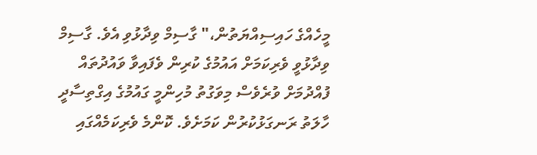މީހެއްގެ ހައިސިއްޔަތުން،" ގާސިމް ވިދާޅުވި އެވެ. ގާސިމް ވިދާޅުވީ ވެރިކަމަށް އައުމުގެ ކުރިން ވެފައިވާ ވައުދުތައް ފުއްދުމަށް ވުރެވެސް މިވަގުތު މުހިންމީ ގައުމުގެ އިގްތިސާދީ ހާލަތު ރަނގަޅުކުރުން ކަމަށެވެ. ކޮންމެ ވެރިކަމެއްގައި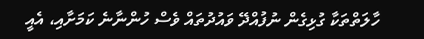ހާލަތްތަކާ ގުޅިގެން ނުފުއްދޭ ވައުދުތައް ވެސް ހުންނާނެ ކަމަށާއި، އެއީ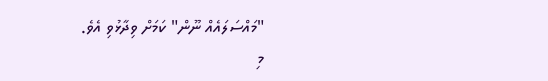"މައްސަލައެއް ނޫން" ކަމަށް ވިދާޅުވި އެވެ.
މި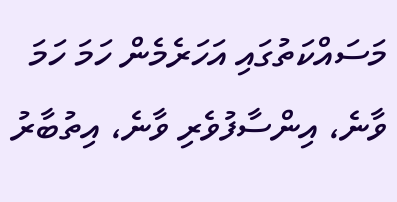މަސައްކަތުގައި އަހަރެމެން ހަމަ ހަމަ ވާނެ، އިންސާފުވެރި ވާނެ، އިތުބާރު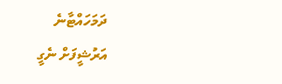ދަމަހައްޓާނެ
އަރުޝީފަށް ނެގީ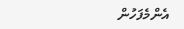އެންމެފަހުން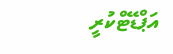އަޕްޑޭޓްކުރީ